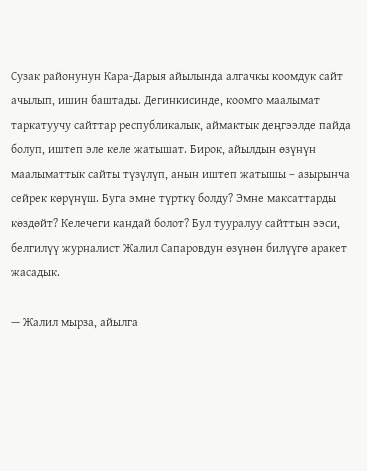Сузак районунун Кара-Дарыя айылында алгачкы коомдук сайт ачылып, ишин баштады. Дегинкисинде, коомго маалымат таркатуучу сайттар республикалык, аймактык деңгээлде пайда болуп, иштеп эле келе жатышат. Бирок, айылдын өзүнүн маалыматтык сайты түзүлүп, анын иштеп жатышы – азырынча сейрек көрүнүш. Буга эмне түрткү болду? Эмне максаттарды көздөйт? Келечеги кандай болот? Бул тууралуу сайттын ээси, белгилүү журналист Жалил Сапаровдун өзүнөн билүүгө аракет жасадык.

— Жалил мырза, айылга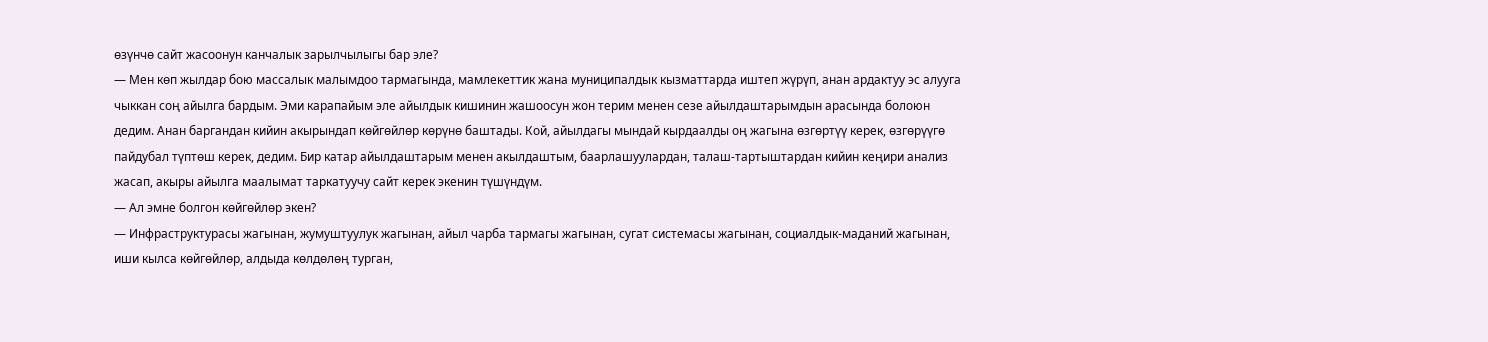өзүнчө сайт жасоонун канчалык зарылчылыгы бар эле?
— Мен көп жылдар бою массалык малымдоо тармагында, мамлекеттик жана муниципалдык кызматтарда иштеп жүрүп, анан ардактуу эс алууга чыккан соң айылга бардым. Эми карапайым эле айылдык кишинин жашоосун жон терим менен сезе айылдаштарымдын арасында болоюн дедим. Анан баргандан кийин акырындап көйгөйлөр көрүнө баштады. Кой, айылдагы мындай кырдаалды оң жагына өзгөртүү керек, өзгөрүүгө пайдубал түптөш керек, дедим. Бир катар айылдаштарым менен акылдаштым, баарлашуулардан, талаш-тартыштардан кийин кеңири анализ жасап, акыры айылга маалымат таркатуучу сайт керек экенин түшүндүм.
— Ал эмне болгон көйгөйлөр экен?
— Инфраструктурасы жагынан, жумуштуулук жагынан, айыл чарба тармагы жагынан, сугат системасы жагынан, социалдык-маданий жагынан, иши кылса көйгөйлөр, алдыда көлдөлөң турган,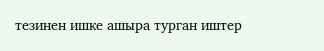тезинен ишке ашыра турган иштер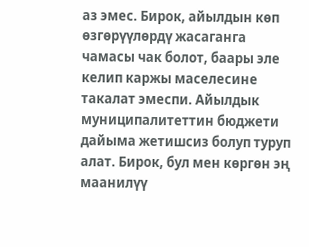аз эмес. Бирок, айылдын көп өзгөрүүлөрдү жасаганга чамасы чак болот, баары эле келип каржы маселесине такалат эмеспи. Айылдык муниципалитеттин бюджети дайыма жетишсиз болуп туруп алат. Бирок, бул мен көргөн эң маанилүү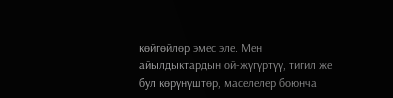көйгөйлөр эмес эле. Мен айылдыктардын ой-жүгүртүү, тигил же бул көрүнүштөр, маселелер боюнча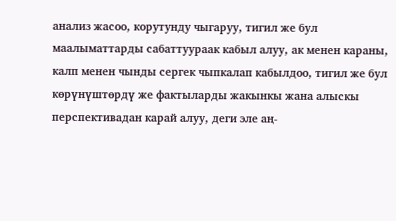анализ жасоо, корутунду чыгаруу, тигил же бул маалыматтарды сабаттуураак кабыл алуу, ак менен караны, калп менен чынды сергек чыпкалап кабылдоо, тигил же бул көрүнүштөрдү же фактыларды жакынкы жана алыскы перспективадан карай алуу, деги эле аң-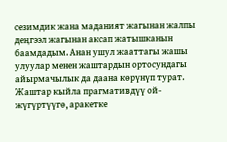сезимдик жана маданият жагынан жалпы деңгээл жагынан аксап жатышканын баамдадым. Анан ушул жааттагы жашы улуулар менен жаштардын ортосундагы айырмачылык да даана көрүнүп турат. Жаштар кыйла прагмативдүү ой-жүгүртүүгө, аракетке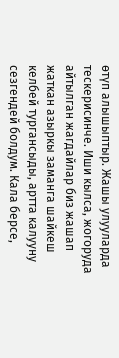өтүп алышыптыр. Жашы улууларда тескерисинче. Иши кылса, жогоруда айтылган жагдайлар биз жашап жаткан азыркы заманга шайкеш келбей тургансыды, артта калууну сезгендей болдум. Кала берсе,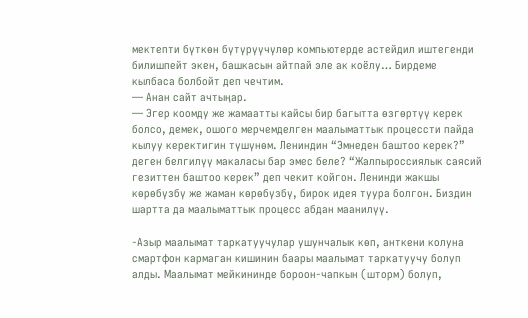мектепти бүткөн бүтүрүүчүлөр компьютерде астейдил иштегенди билишпейт экен, башкасын айтпай эле ак коёлу… Бирдеме кылбаса болбойт деп чечтим.
— Анан сайт ачтыңар.
— Эгер коомду же жамаатты кайсы бир багытта өзгөртүү керек болсо, демек, ошого мерчемделген маалыматтык процессти пайда кылуу керектигин түшүнөм. Лениндин “Эмнеден баштоо керек?” деген белгилүү макаласы бар эмес беле? “Жалпыроссиялык саясий гезиттен баштоо керек” деп чекит койгон. Ленинди жакшы көрөбүзбү же жаман көрөбүзбү, бирок идея туура болгон. Биздин шартта да маалыматтык процесс абдан маанилүү.

-Азыр маалымат таркатуучулар ушунчалык көп, анткени колуна смартфон кармаган кишинин баары маалымат таркатуучу болуп алды. Маалымат мейкининде бороон-чапкын (шторм) болуп,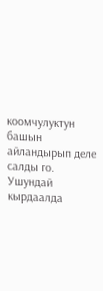коомчулуктун башын айландырып деле салды го. Ушундай кырдаалда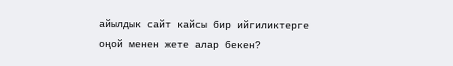айылдык сайт кайсы бир ийгиликтерге оңой менен жете алар бекен?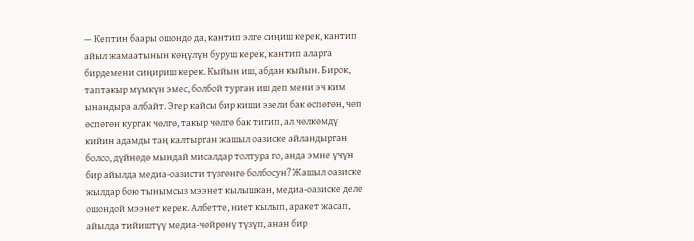— Кептин баары ошондо да, кантип элге сиңиш керек, кантип айыл жамаатынын көңүлүн буруш керек, кантип аларга бирдемени сиңириш керек. Кыйын иш, абдан кыйын. Бирок, таптакыр мүмкүн эмес, болбой турган иш деп мени эч ким ынандыра албайт. Эгер кайсы бир киши эзели бак өспөгөн, чөп өспөгөн кургак чөлгө, такыр чөлгө бак тигип, ал чөлкөмдү кийин адамды таң калтырган жашыл оазиске айландырган болсо, дүйнөдө мындай мисалдар толтура го, анда эмне үчүн бир айылда медиа-оазисти түзгөнгө болбосун? Жашыл оазиске жылдар бою тынымсыз мээнет кылышкан, медиа-оазиске деле ошондой мээнет керек. Албетте, ниет кылып, аракет жасап, айылда тийиштүү медиа-чөйрөнү түзүп, анан бир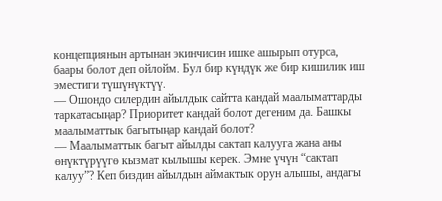концепциянын артынан экинчисин ишке ашырып отурса, баары болот деп ойлойм. Бул бир күндүк же бир кишилик иш эместиги түшүнүктүү.
— Ошондо силердин айылдык сайтта кандай маалыматтарды таркатасыңар? Приоритет кандай болот дегеним да. Башкы маалыматтык багытыңар кандай болот?
— Маалыматтык багыт айылды сактап калууга жана аны өнүктүрүүгө кызмат кылышы керек. Эмне үчүн “сактап калуу”? Кеп биздин айылдын аймактык орун алышы, андагы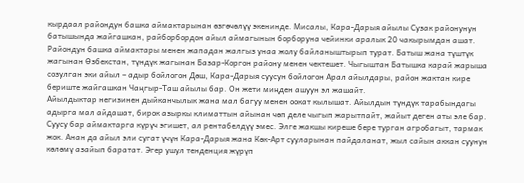кырдаал райондун башка аймактарынан өзгөчөлүү экенинде. Мисалы, Кара-Дарыя айылы Сузак районунун батышында жайгашкан, райборбордон айыл аймагынын борборуна чейинки аралык 20 чакырымдан ашат. Райондун башка аймактары менен жападан жалгыз унаа жолу байланыштырып турат. Батыш жана түштүк жагынан Өзбекстан, түндүк жагынан Базар-Коргон району менен чектешет. Чыгыштан Батышка карай жарыша созулган эки айыл – адыр бойлогон Дөш, Кара-Дарыя суусун бойлогон Арал айылдары, район жактан кире бериште жайгашкан Чаңгыр-Таш айылы бар. Он жети миңден ашуун эл жашайт.
Айылдыктар негизинен дыйканчылык жана мал багуу менен оокат кылышат. Айылдын түндүк тарабындагы адырга мал айдашат, бирок азыркы климаттын айынан чөп деле чыгып жарытпайт, жайыт деген аты эле бар. Суусу бар аймактарга күрүч эгишет, ал рентабелдүү эмес. Элге жакшы киреше бере турган агробагыт, тармак жок. Анан да айыл эли сугат үчүн Кара-Дарыя жана Көк-Арт сууларынан пайдаланат, жыл сайын аккан суунун көлөмү азайып баратат. Эгер ушул тенденция жүрүп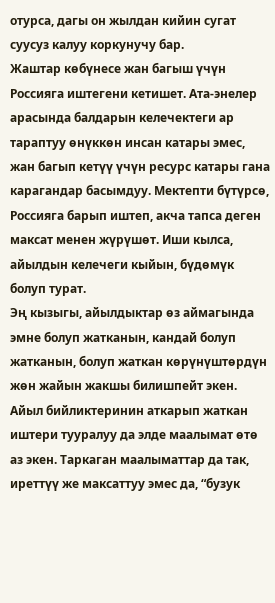отурса, дагы он жылдан кийин сугат суусуз калуу коркунучу бар.
Жаштар көбүнесе жан багыш үчүн Россияга иштегени кетишет. Ата-энелер арасында балдарын келечектеги ар тараптуу өнүккөн инсан катары эмес, жан багып кетүү үчүн ресурс катары гана карагандар басымдуу. Мектепти бүтүрсө, Россияга барып иштеп, акча тапса деген максат менен жүрүшөт. Иши кылса, айылдын келечеги кыйын, бүдөмүк болуп турат.
Эң кызыгы, айылдыктар өз аймагында эмне болуп жатканын, кандай болуп жатканын, болуп жаткан көрүнүштөрдүн жөн жайын жакшы билишпейт экен. Айыл бийликтеринин аткарып жаткан иштери тууралуу да элде маалымат өтө аз экен. Таркаган маалыматтар да так, иреттүү же максаттуу эмес да, “бузук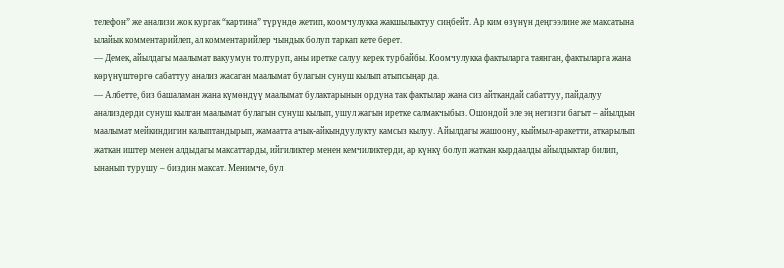телефон” же анализи жок кургак “картина” түрүндө жетип, коомчулукка жакшылыктуу сиңбейт. Ар ким өзүнүн деңгээлине же максатына ылайык комментарийлеп, ал комментарийлер чындык болуп таркап кете берет.
— Демек, айылдагы маалымат вакуумун толтуруп, аны иретке салуу керек турбайбы. Коомчулукка фактыларга таянган, фактыларга жана көрүнүштөргө сабаттуу анализ жасаган маалымат булагын сунуш кылып атыпсыңар да.
— Албетте, биз башаламан жана күмөндүү маалымат булактарынын ордуна так фактылар жана сиз айткандай сабаттуу, пайдалуу анализдерди сунуш кылган маалымат булагын сунуш кылып, ушул жагын иретке салмакчыбыз. Ошондой эле эң негизги багыт – айылдын маалымат мейкиндигин калыптандырып, жамаатта ачык-айкындуулукту камсыз кылуу. Айылдагы жашоону, кыймыл-аракетти, аткарылып жаткан иштер менен алдыдагы максаттарды, ийгиликтер менен кемчиликтерди, ар күнкү болуп жаткан кырдаалды айылдыктар билип, ынанып турушу – биздин максат. Менимче, бул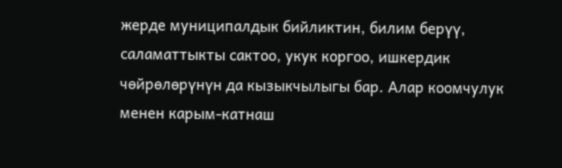жерде муниципалдык бийликтин, билим берүү, саламаттыкты сактоо, укук коргоо, ишкердик чөйрөлөрүнүн да кызыкчылыгы бар. Алар коомчулук менен карым-катнаш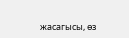жасагысы, өз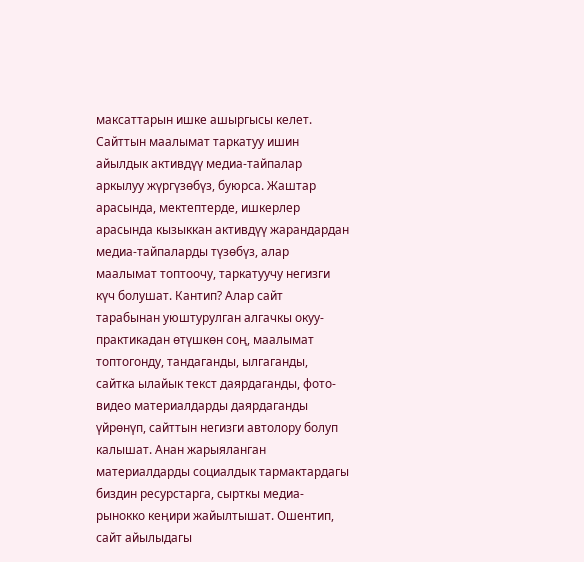максаттарын ишке ашыргысы келет. Сайттын маалымат таркатуу ишин айылдык активдүү медиа-тайпалар аркылуу жүргүзөбүз, буюрса. Жаштар арасында, мектептерде, ишкерлер арасында кызыккан активдүү жарандардан медиа-тайпаларды түзөбүз, алар маалымат топтоочу, таркатуучу негизги күч болушат. Кантип? Алар сайт тарабынан уюштурулган алгачкы окуу-практикадан өтүшкөн соң, маалымат топтогонду, тандаганды, ылгаганды, сайтка ылайык текст даярдаганды, фото-видео материалдарды даярдаганды үйрөнүп, сайттын негизги автолору болуп калышат. Анан жарыяланган материалдарды социалдык тармактардагы биздин ресурстарга, сырткы медиа-рынокко кеңири жайылтышат. Ошентип, сайт айылыдагы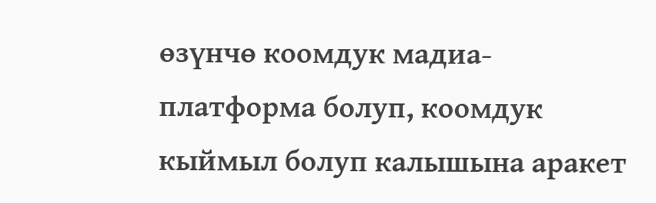өзүнчө коомдук мадиа-платформа болуп, коомдук кыймыл болуп калышына аракет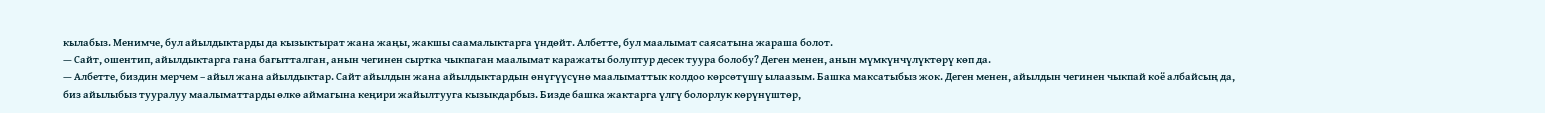кылабыз. Менимче, бул айылдыктарды да кызыктырат жана жаңы, жакшы саамалыктарга үндөйт. Албетте, бул маалымат саясатына жараша болот.
— Сайт, ошентип, айылдыктарга гана багытталган, анын чегинен сыртка чыкпаган маалымат каражаты болуптур десек туура болобу? Деген менен, анын мүмкүнчүлүктөрү көп да.
— Албетте, биздин мерчем – айыл жана айылдыктар. Сайт айылдын жана айылдыктардын өнүгүүсүнө маалыматтык колдоо көрсөтүшү ылаазым. Башка максатыбыз жок. Деген менен, айылдын чегинен чыкпай коё албайсың да, биз айылыбыз тууралуу маалыматтарды өлкө аймагына кеңири жайылтууга кызыкдарбыз. Бизде башка жактарга үлгү болорлук көрүнүштөр,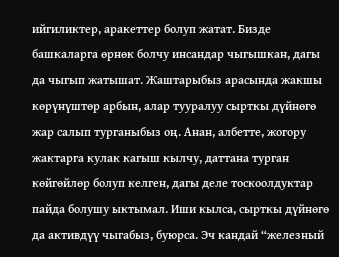ийгиликтер, аракеттер болуп жатат. Бизде башкаларга өрнөк болчу инсандар чыгышкан, дагы да чыгып жатышат. Жаштарыбыз арасында жакшы көрүнүштөр арбын, алар тууралуу сырткы дүйнөгө жар салып турганыбыз оң. Анан, албетте, жогору жактарга кулак кагыш кылчу, даттана турган көйгөйлөр болуп келген, дагы деле тоскоолдуктар пайда болушу ыктымал. Иши кылса, сырткы дүйнөгө да активдүү чыгабыз, буюрса. Эч кандай “железный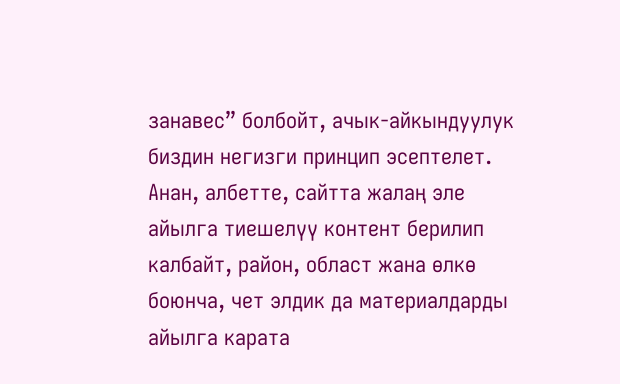занавес” болбойт, ачык-айкындуулук биздин негизги принцип эсептелет. Анан, албетте, сайтта жалаң эле айылга тиешелүү контент берилип калбайт, район, област жана өлкө боюнча, чет элдик да материалдарды айылга карата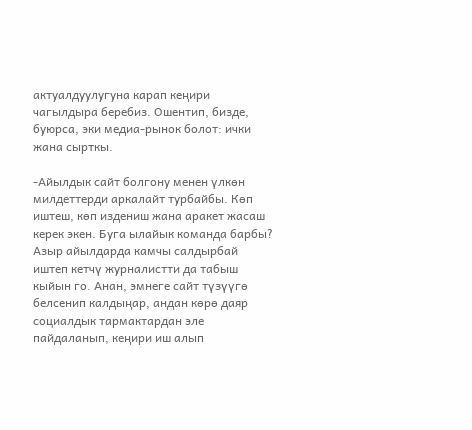актуалдуулугуна карап кеңири чагылдыра беребиз. Ошентип, бизде, буюрса, эки медиа-рынок болот: ички жана сырткы.

-Айылдык сайт болгону менен үлкөн милдеттерди аркалайт турбайбы. Көп иштеш, көп издениш жана аракет жасаш керек экен. Буга ылайык команда барбы? Азыр айылдарда камчы салдырбай иштеп кетчү журналистти да табыш кыйын го. Анан, эмнеге сайт түзүүгө белсенип калдыңар, андан көрө даяр социалдык тармактардан эле пайдаланып, кеңири иш алып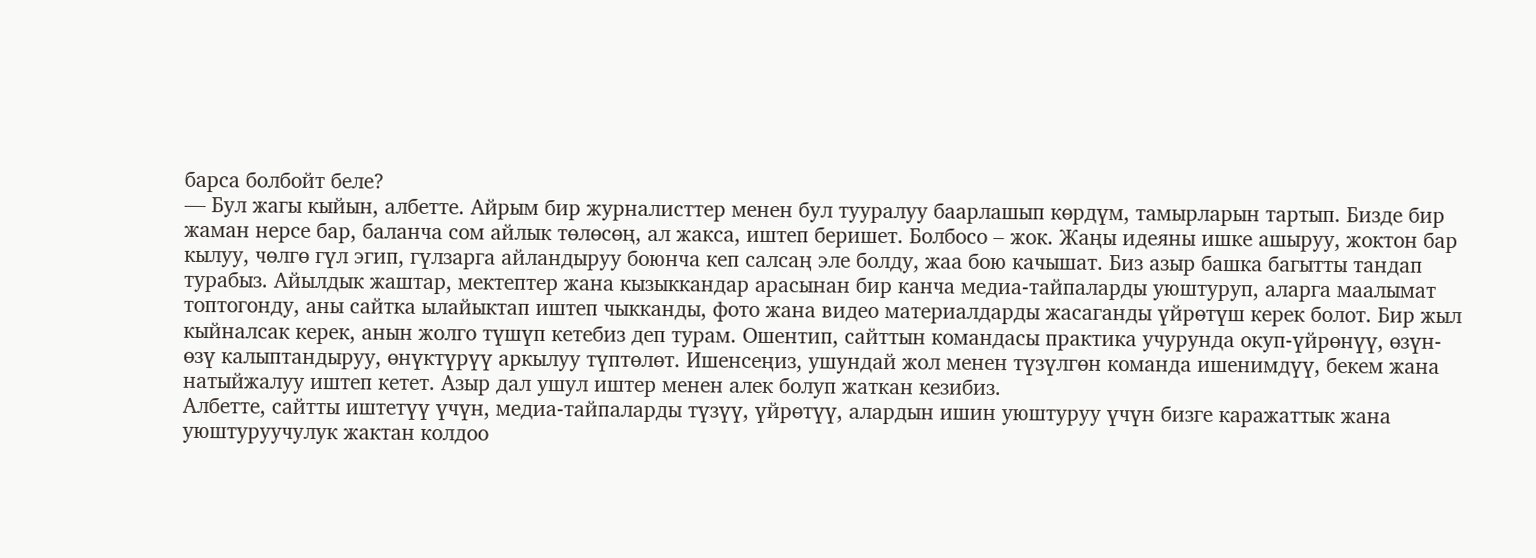барса болбойт беле?
— Бул жагы кыйын, албетте. Айрым бир журналисттер менен бул тууралуу баарлашып көрдүм, тамырларын тартып. Бизде бир жаман нерсе бар, баланча сом айлык төлөсөң, ал жакса, иштеп беришет. Болбосо – жок. Жаңы идеяны ишке ашыруу, жоктон бар кылуу, чөлгө гүл эгип, гүлзарга айландыруу боюнча кеп салсаң эле болду, жаа бою качышат. Биз азыр башка багытты тандап турабыз. Айылдык жаштар, мектептер жана кызыккандар арасынан бир канча медиа-тайпаларды уюштуруп, аларга маалымат топтогонду, аны сайтка ылайыктап иштеп чыкканды, фото жана видео материалдарды жасаганды үйрөтүш керек болот. Бир жыл кыйналсак керек, анын жолго түшүп кетебиз деп турам. Ошентип, сайттын командасы практика учурунда окуп-үйрөнүү, өзүн-өзү калыптандыруу, өнүктүрүү аркылуу түптөлөт. Ишенсеңиз, ушундай жол менен түзүлгөн команда ишенимдүү, бекем жана натыйжалуу иштеп кетет. Азыр дал ушул иштер менен алек болуп жаткан кезибиз.
Албетте, сайтты иштетүү үчүн, медиа-тайпаларды түзүү, үйрөтүү, алардын ишин уюштуруу үчүн бизге каражаттык жана уюштуруучулук жактан колдоо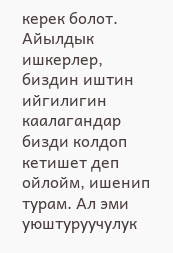керек болот. Айылдык ишкерлер, биздин иштин ийгилигин каалагандар бизди колдоп кетишет деп ойлойм, ишенип турам. Ал эми уюштуруучулук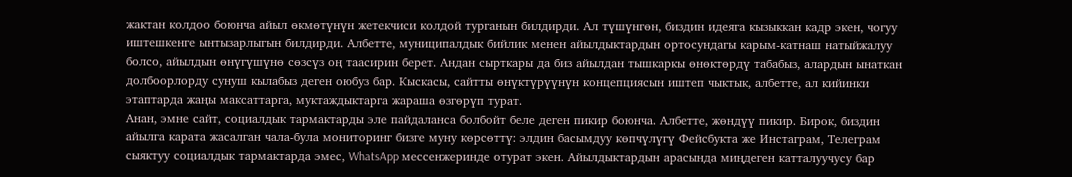жактан колдоо боюнча айыл өкмөтүнүн жетекчиси колдой турганын билдирди. Ал түшүнгөн, биздин идеяга кызыккан кадр экен, чогуу иштешкенге ынтызарлыгын билдирди. Албетте, муниципалдык бийлик менен айылдыктардын ортосундагы карым-катнаш натыйжалуу болсо, айылдын өнүгүшүнө сөзсүз оң таасирин берет. Андан сырткары да биз айылдан тышкаркы өнөктөрдү табабыз, алардын ынаткан долбоорлорду сунуш кылабыз деген оюбуз бар. Кыскасы, сайтты өнүктүрүүнүн концепциясын иштеп чыктык, албетте, ал кийинки этаптарда жаңы максаттарга, муктаждыктарга жараша өзгөрүп турат.
Анан, эмне сайт, социалдык тармактарды эле пайдаланса болбойт беле деген пикир боюнча. Албетте, жөндүү пикир. Бирок, биздин айылга карата жасалган чала-була мониторинг бизге муну көрсөттү: элдин басымдуу көпчүлүгү Фейсбукта же Инстаграм, Телеграм сыяктуу социалдык тармактарда эмес, WhatsApp мессенжеринде отурат экен. Айылдыктардын арасында миңдеген катталуучусу бар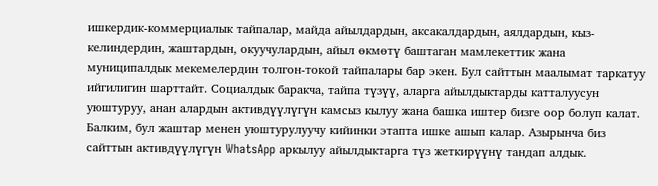ишкердик-коммерциалык тайпалар, майда айылдардын, аксакалдардын, аялдардын, кыз-келиндердин, жаштардын, окуучулардын, айыл өкмөтү баштаган мамлекеттик жана муниципалдык мекемелердин толгон-токой тайпалары бар экен. Бул сайттын маалымат таркатуу ийгилигин шарттайт. Социалдык баракча, тайпа түзүү, аларга айылдыктарды катталуусун уюштуруу, анан алардын активдүүлүгүн камсыз кылуу жана башка иштер бизге оор болуп калат. Балким, бул жаштар менен уюштурулуучу кийинки этапта ишке ашып калар. Азырынча биз сайттын активдүүлүгүн WhatsApp аркылуу айылдыктарга түз жеткирүүнү тандап алдык.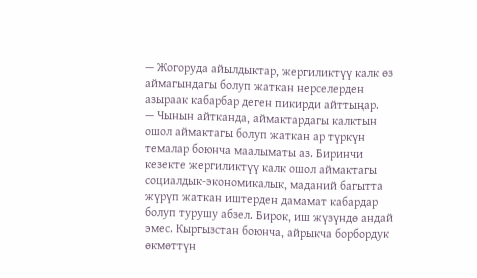— Жогоруда айылдыктар, жергиликтүү калк өз аймагындагы болуп жаткан нерселерден азыраак кабарбар деген пикирди айттыңар.
— Чынын айтканда, аймактардагы калктын ошол аймактагы болуп жаткан ар түркүн темалар боюнча маалыматы аз. Биринчи кезекте жергиликтүү калк ошол аймактагы социалдык-экономикалык, маданий багытта жүрүп жаткан иштерден дамамат кабардар болуп турушу абзел. Бирок, иш жүзүндө андай эмес. Кыргызстан боюнча, айрыкча борбордук өкмөттүн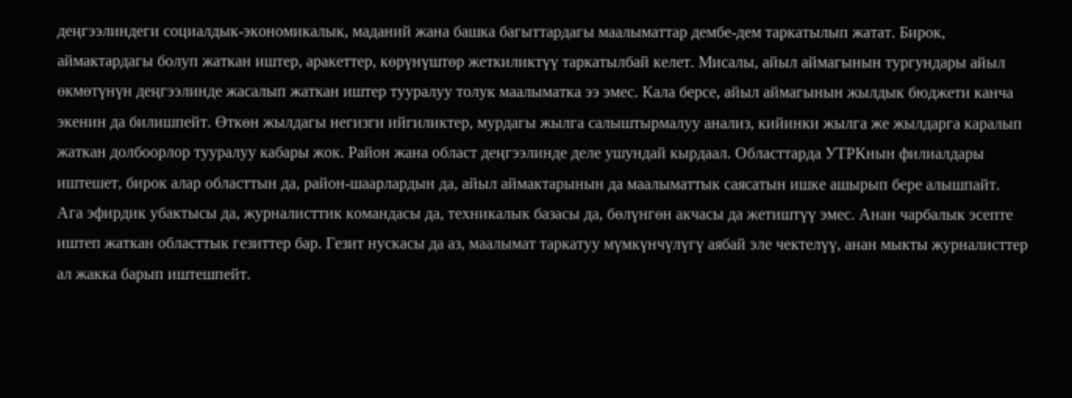деңгээлиндеги социалдык-экономикалык, маданий жана башка багыттардагы маалыматтар дембе-дем таркатылып жатат. Бирок, аймактардагы болуп жаткан иштер, аракеттер, көрүнүштөр жеткиликтүү таркатылбай келет. Мисалы, айыл аймагынын тургундары айыл өкмөтүнүн деңгээлинде жасалып жаткан иштер тууралуу толук маалыматка ээ эмес. Кала берсе, айыл аймагынын жылдык бюджети канча экенин да билишпейт. Өткөн жылдагы негизги ийгиликтер, мурдагы жылга салыштырмалуу анализ, кийинки жылга же жылдарга каралып жаткан долбоорлор тууралуу кабары жок. Район жана област деңгээлинде деле ушундай кырдаал. Областтарда УТРКнын филиалдары иштешет, бирок алар областтын да, район-шаарлардын да, айыл аймактарынын да маалыматтык саясатын ишке ашырып бере алышпайт. Ага эфирдик убактысы да, журналисттик командасы да, техникалык базасы да, бөлүнгөн акчасы да жетиштүү эмес. Анан чарбалык эсепте иштеп жаткан областтык гезиттер бар. Гезит нускасы да аз, маалымат таркатуу мүмкүнчүлүгү аябай эле чектелүү, анан мыкты журналисттер ал жакка барып иштешпейт.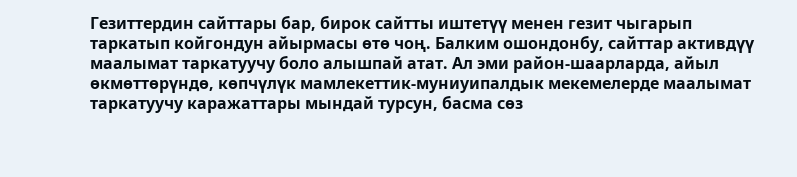Гезиттердин сайттары бар, бирок сайтты иштетүү менен гезит чыгарып таркатып койгондун айырмасы өтө чоң. Балким ошондонбу, сайттар активдүү маалымат таркатуучу боло алышпай атат. Ал эми район-шаарларда, айыл өкмөттөрүндө, көпчүлүк мамлекеттик-муниуипалдык мекемелерде маалымат таркатуучу каражаттары мындай турсун, басма сөз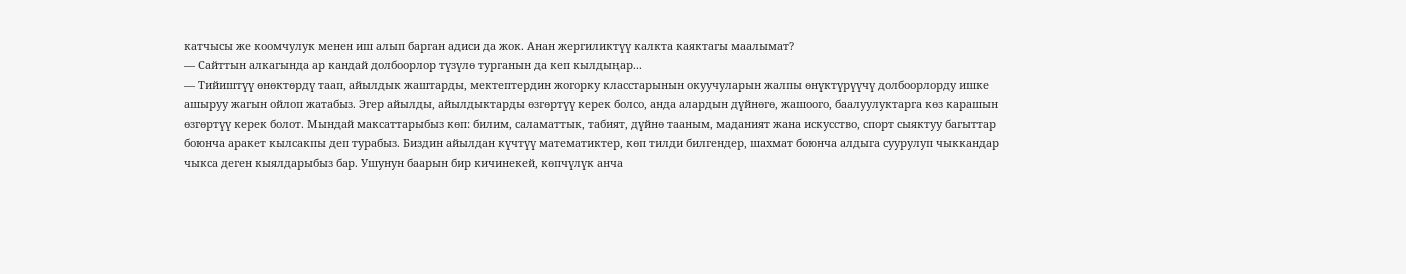катчысы же коомчулук менен иш алып барган адиси да жок. Анан жергиликтүү калкта каяктагы маалымат?
— Сайттын алкагында ар кандай долбоорлор түзүлө турганын да кеп кылдыңар...
— Тийиштүү өнөктөрдү таап, айылдык жаштарды, мектептердин жогорку класстарынын окуучуларын жалпы өнүктүрүүчү долбоорлорду ишке ашыруу жагын ойлоп жатабыз. Эгер айылды, айылдыктарды өзгөртүү керек болсо, анда алардын дүйнөгө, жашоого, баалуулуктарга көз карашын өзгөртүү керек болот. Мындай максаттарыбыз көп: билим, саламаттык, табият, дүйнө тааным, маданият жана искусство, спорт сыяктуу багыттар боюнча аракет кылсакпы деп турабыз. Биздин айылдан күчтүү математиктер, көп тилди билгендер, шахмат боюнча алдыга суурулуп чыккандар чыкса деген кыялдарыбыз бар. Ушунун баарын бир кичинекей, көпчүлүк анча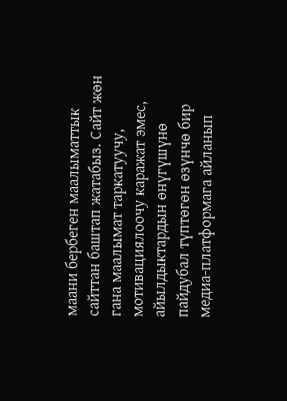маани бербеген маалыматтык сайттан баштап жатабыз. Сайт жөн гана маалымат таркатуучу, мотивациялоочу каражат эмес, айылдыктардын өнүгүшүнө пайдубал түптөгөн өзүнчө бир медиа-платформага айланып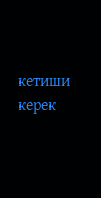кетиши керек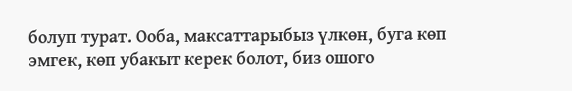болуп турат. Ооба, максаттарыбыз үлкөн, буга көп эмгек, көп убакыт керек болот, биз ошого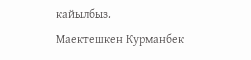кайылбыз.
Маектешкен Курманбек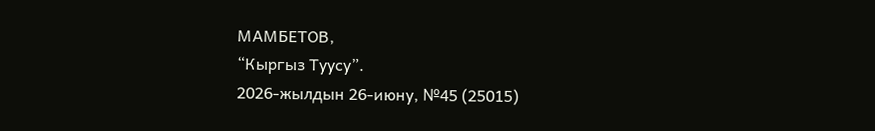МАМБЕТОВ,
“Кыргыз Туусу”.
2026-жылдын 26-июну, №45 (25015)